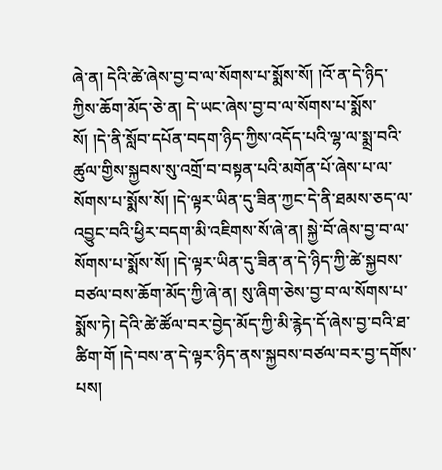ཞེ་ན། དེའི་ཚེ་ཞེས་བྱ་བ་ལ་སོགས་པ་སྨོས་སོ། །འོ་ན་དེ་ཉིད་ཀྱིས་ཆོག་མོད་ཅེ་ན། དེ་ཡང་ཞེས་བྱ་བ་ལ་སོགས་པ་སྨོས་སོ། །དེ་ནི་སློབ་དཔོན་བདག་ཉིད་ཀྱིས་འདོད་པའི་ལྷ་ལ་སྨྲ་བའི་ཚུལ་གྱིས་སྐྱབས་སུ་འགྲོ་བ་བསྟན་པའི་མགོན་པོ་ཞེས་པ་ལ་སོགས་པ་སྨོས་སོ། །དེ་ལྟར་ཡིན་དུ་ཟིན་ཀྱང་དེ་ནི་ཐམས་ཅད་ལ་འབྱུང་བའི་ཕྱིར་བདག་མི་འཇིགས་སོ་ཞེ་ན། སྐྱེ་བོ་ཞེས་བྱ་བ་ལ་སོགས་པ་སྨོས་སོ། །དེ་ལྟར་ཡིན་དུ་ཟིན་ན་དེ་ཉིད་ཀྱི་ཚེ་སྐྱབས་བཙལ་བས་ཆོག་མོད་ཀྱི་ཞེ་ན། སུ་ཞིག་ཅེས་བྱ་བ་ལ་སོགས་པ་སྨོས་ཏེ། དེའི་ཚེ་ཚོལ་བར་བྱེད་མོད་ཀྱི་མི་རྙེད་དོ་ཞེས་བྱ་བའི་ཐ་ཚིག་གོ །དེ་བས་ན་དེ་ལྟར་ཉིད་ནས་སྐྱབས་བཙལ་བར་བྱ་དགོས་པས།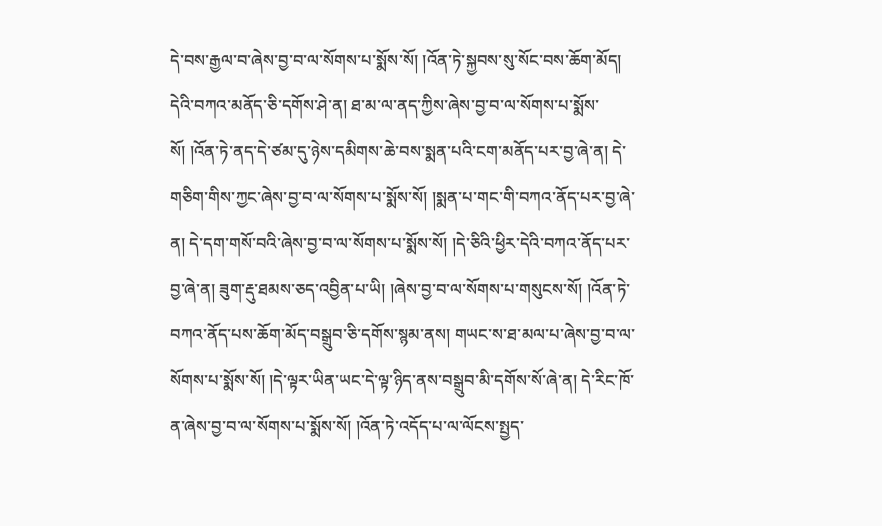དེ་བས་རྒྱལ་བ་ཞེས་བྱ་བ་ལ་སོགས་པ་སྨོས་སོ། །འོན་ཏེ་སྐྱབས་སུ་སོང་བས་ཆོག་མོད། དེའི་བཀའ་མནོད་ཅི་དགོས་ཤེ་ན། ཐ་མ་ལ་ནད་ཀྱིས་ཞེས་བྱ་བ་ལ་སོགས་པ་སྨོས་སོ། །འོན་ཏེ་ནད་དེ་ཙམ་དུ་ཉེས་དམིགས་ཆེ་བས་སྨན་པའི་ངག་མནོད་པར་བྱ་ཞེ་ན། དེ་གཅིག་གིས་ཀྱང་ཞེས་བྱ་བ་ལ་སོགས་པ་སྨོས་སོ། །སྨན་པ་གང་གི་བཀའ་ནོད་པར་བྱ་ཞེ་ན། དེ་དག་གསོ་བའི་ཞེས་བྱ་བ་ལ་སོགས་པ་སྨོས་སོ། །དེ་ཅིའི་ཕྱིར་དེའི་བཀའ་ནོད་པར་བྱ་ཞེ་ན། ཟུག་རྡུ་ཐམས་ཅད་འབྱིན་པ་ཡི། །ཞེས་བྱ་བ་ལ་སོགས་པ་གསུངས་སོ། །འོན་ཏེ་བཀའ་ནོད་པས་ཆོག་མོད་བསྒྲུབ་ཅི་དགོས་སྙམ་ནས། གཡང་ས་ཐ་མལ་པ་ཞེས་བྱ་བ་ལ་སོགས་པ་སྨོས་སོ། །དེ་ལྟར་ཡིན་ཡང་དེ་ལྟ་ཉིད་ནས་བསྒྲུབ་མི་དགོས་སོ་ཞེ་ན། དེ་རིང་ཁོ་ན་ཞེས་བྱ་བ་ལ་སོགས་པ་སྨོས་སོ། །འོན་ཏེ་འདོད་པ་ལ་ལོངས་སྤྱད་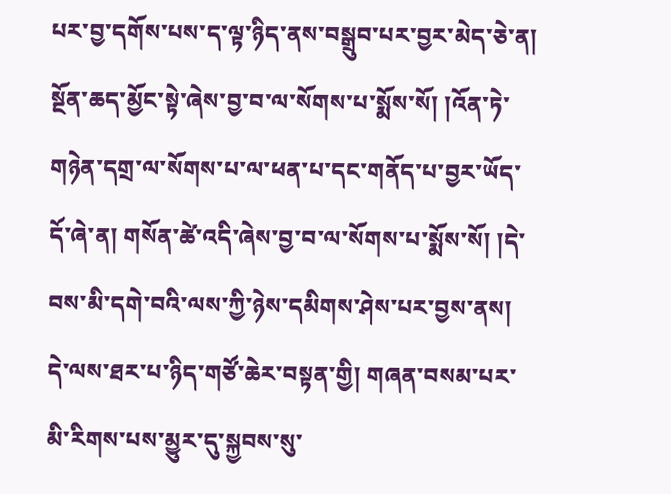པར་བྱ་དགོས་པས་ད་ལྟ་ཉིད་ནས་བསྒྲུབ་པར་བྱར་མེད་ཅེ་ན། སྔོན་ཆད་མྱོང་སྟེ་ཞེས་བྱ་བ་ལ་སོགས་པ་སྨོས་སོ། །འོན་ཏེ་གཉེན་དགྲ་ལ་སོགས་པ་ལ་ཕན་པ་དང་གནོད་པ་བྱར་ཡོད་དོ་ཞེ་ན། གསོན་ཚེ་འདི་ཞེས་བྱ་བ་ལ་སོགས་པ་སྨོས་སོ། །དེ་བས་མི་དགེ་བའི་ལས་ཀྱི་ཉེས་དམིགས་ཤེས་པར་བྱས་ནས། དེ་ལས་ཐར་པ་ཉིད་གཙོ་ཆེར་བསྟན་གྱི། གཞན་བསམ་པར་མི་རིགས་པས་མྱུར་དུ་སྐྱབས་སུ་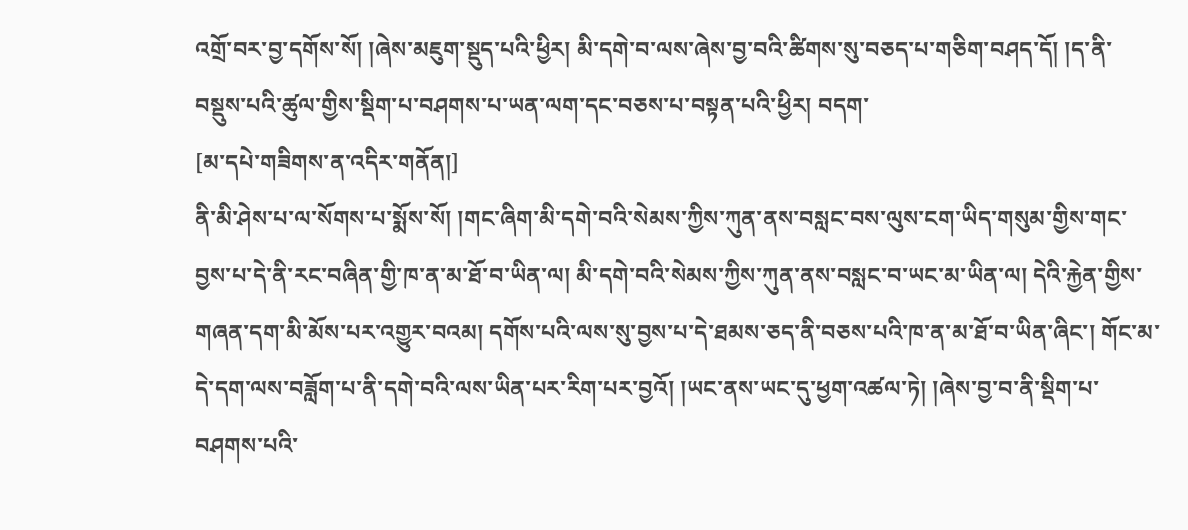འགྲོ་བར་བྱ་དགོས་སོ། །ཞེས་མཇུག་སྡུད་པའི་ཕྱིར། མི་དགེ་བ་ལས་ཞེས་བྱ་བའི་ཚིགས་སུ་བཅད་པ་གཅིག་བཤད་དོ། །ད་ནི་བསྡུས་པའི་ཚུལ་གྱིས་སྡིག་པ་བཤགས་པ་ཡན་ལག་དང་བཅས་པ་བསྟན་པའི་ཕྱིར། བདག་
[མ་དཔེ་གཟིགས་ན་འདིར་གནོན།]
ནི་མི་ཤེས་པ་ལ་སོགས་པ་སྨོས་སོ། །གང་ཞིག་མི་དགེ་བའི་སེམས་ཀྱིས་ཀུན་ནས་བསླང་བས་ལུས་ངག་ཡིད་གསུམ་གྱིས་གང་བྱས་པ་དེ་ནི་རང་བཞིན་གྱི་ཁ་ན་མ་ཐོ་བ་ཡིན་ལ། མི་དགེ་བའི་སེམས་ཀྱིས་ཀུན་ནས་བསླང་བ་ཡང་མ་ཡིན་ལ། དེའི་རྐྱེན་གྱིས་གཞན་དག་མི་མོས་པར་འགྱུར་བའམ། དགོས་པའི་ལས་སུ་བྱས་པ་དེ་ཐམས་ཅད་ནི་བཅས་པའི་ཁ་ན་མ་ཐོ་བ་ཡིན་ཞིང་། གོང་མ་དེ་དག་ལས་བཟློག་པ་ནི་དགེ་བའི་ལས་ཡིན་པར་རིག་པར་བྱའོ། །ཡང་ནས་ཡང་དུ་ཕྱག་འཚལ་ཏེ། །ཞེས་བྱ་བ་ནི་སྡིག་པ་བཤགས་པའི་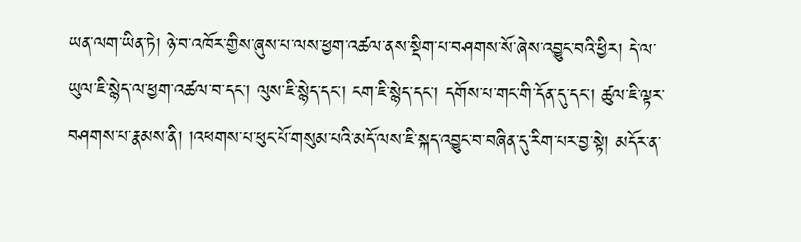ཡན་ལག་ཡིན་ཏེ། ཉེ་བ་འཁོར་གྱིས་ཞུས་པ་ལས་ཕྱག་འཚལ་ནས་སྡིག་པ་བཤགས་སོ་ཞེས་འབྱུང་བའི་ཕྱིར། དེ་ལ་ཡུལ་ཇི་སྙེད་ལ་ཕྱག་འཚལ་བ་དང་། ལུས་ཇི་སྙེད་དང་། ངག་ཇི་སྙེད་དང་། དགོས་པ་གང་གི་དོན་དུ་དང་། ཚུལ་ཇི་ལྟར་བཤགས་པ་རྣམས་ནི། །འཕགས་པ་ཕུང་པོ་གསུམ་པའི་མདོ་ལས་ཇི་སྐད་འབྱུང་བ་བཞིན་དུ་རིག་པར་བྱ་སྟེ། མདོར་ན་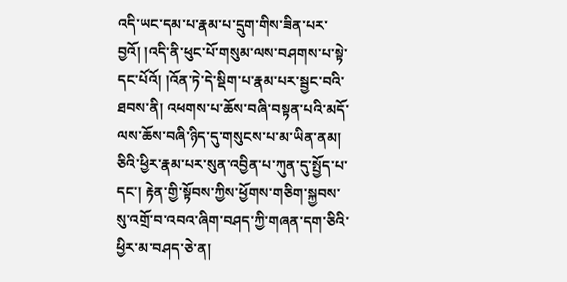འདི་ཡང་དམ་པ་རྣམ་པ་དྲུག་གིས་ཟིན་པར་བྱའོ། །འདི་ནི་ཕུང་པོ་གསུམ་ལས་བཤགས་པ་སྟེ་དང་པོའོ། །འོན་ཏེ་དེ་སྡིག་པ་རྣམ་པར་སྦྱང་བའི་ཐབས་ནི། འཕགས་པ་ཆོས་བཞི་བསྟན་པའི་མདོ་ལས་ཆོས་བཞི་ཉིད་དུ་གསུངས་པ་མ་ཡིན་ནམ། ཅིའི་ཕྱིར་རྣམ་པར་སུན་འབྱིན་པ་ཀུན་དུ་སྤྱོད་པ་དང་། རྟེན་གྱི་སྟོབས་ཀྱིས་ཕྱོགས་གཅིག་སྐྱབས་སུ་འགྲོ་བ་འབའ་ཞིག་བཤད་ཀྱི་གཞན་དག་ཅིའི་ཕྱིར་མ་བཤད་ཅེ་ན།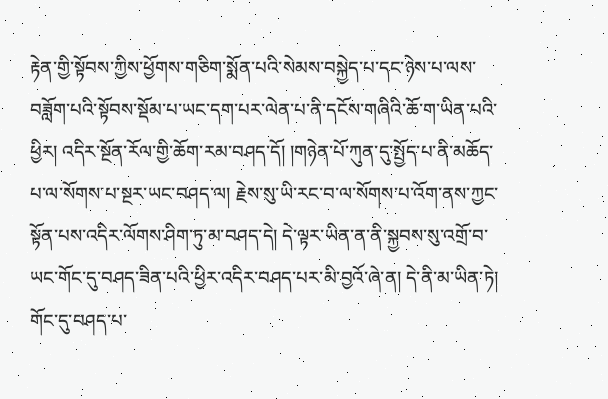རྟེན་གྱི་སྟོབས་ཀྱིས་ཕྱོགས་གཅིག་སྨོན་པའི་སེམས་བསྐྱེད་པ་དང་ཉེས་པ་ལས་བཟློག་པའི་སྟོབས་སྡོམ་པ་ཡང་དག་པར་ལེན་པ་ནི་དངོས་གཞིའི་ཆོ་ག་ཡིན་པའི་ཕྱིར། འདིར་སྔོན་རོལ་གྱི་ཆོག་རམ་བཤད་དོ། །གཉེན་པོ་ཀུན་དུ་སྤྱོད་པ་ནི་མཆོད་པ་ལ་སོགས་པ་སྔར་ཡང་བཤད་ལ། རྗེས་སུ་ཡི་རང་བ་ལ་སོགས་པ་འོག་ནས་ཀྱང་སྟོན་པས་འདིར་ལོགས་ཤིག་ཏུ་མ་བཤད་དེ། དེ་ལྟར་ཡིན་ན་ནི་སྐྱབས་སུ་འགྲོ་བ་ཡང་གོང་དུ་བཤད་ཟིན་པའི་ཕྱིར་འདིར་བཤད་པར་མི་བྱའོ་ཞེ་ན། དེ་ནི་མ་ཡིན་ཏེ། གོང་དུ་བཤད་པ་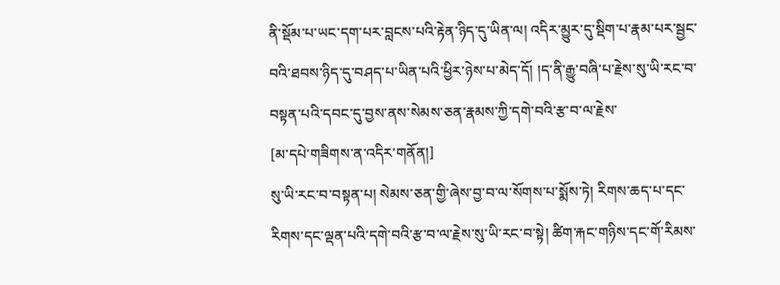ནི་སྡོམ་པ་ཡང་དག་པར་བླངས་པའི་རྟེན་ཉིད་དུ་ཡིན་ལ། འདིར་མྱུར་དུ་སྡིག་པ་རྣམ་པར་སྦྱང་བའི་ཐབས་ཉིད་དུ་བཤད་པ་ཡིན་པའི་ཕྱིར་ཉེས་པ་མེད་དོ། །ད་ནི་རྒྱུ་བཞི་པ་རྗེས་སུ་ཡི་རང་བ་བསྟན་པའི་དབང་དུ་བྱས་ནས་སེམས་ཅན་རྣམས་ཀྱི་དགེ་བའི་རྩ་བ་ལ་རྗེས་
[མ་དཔེ་གཟིགས་ན་འདིར་གནོན།]
སུ་ཡི་རང་བ་བསྟན་པ། སེམས་ཅན་གྱི་ཞེས་བྱ་བ་ལ་སོགས་པ་སྨོས་ཏེ། རིགས་ཆད་པ་དང་རིགས་དང་ལྡན་པའི་དགེ་བའི་རྩ་བ་ལ་རྗེས་སུ་ཡི་རང་བ་སྟེ། ཚིག་རྐང་གཉིས་དང་གོ་རིམས་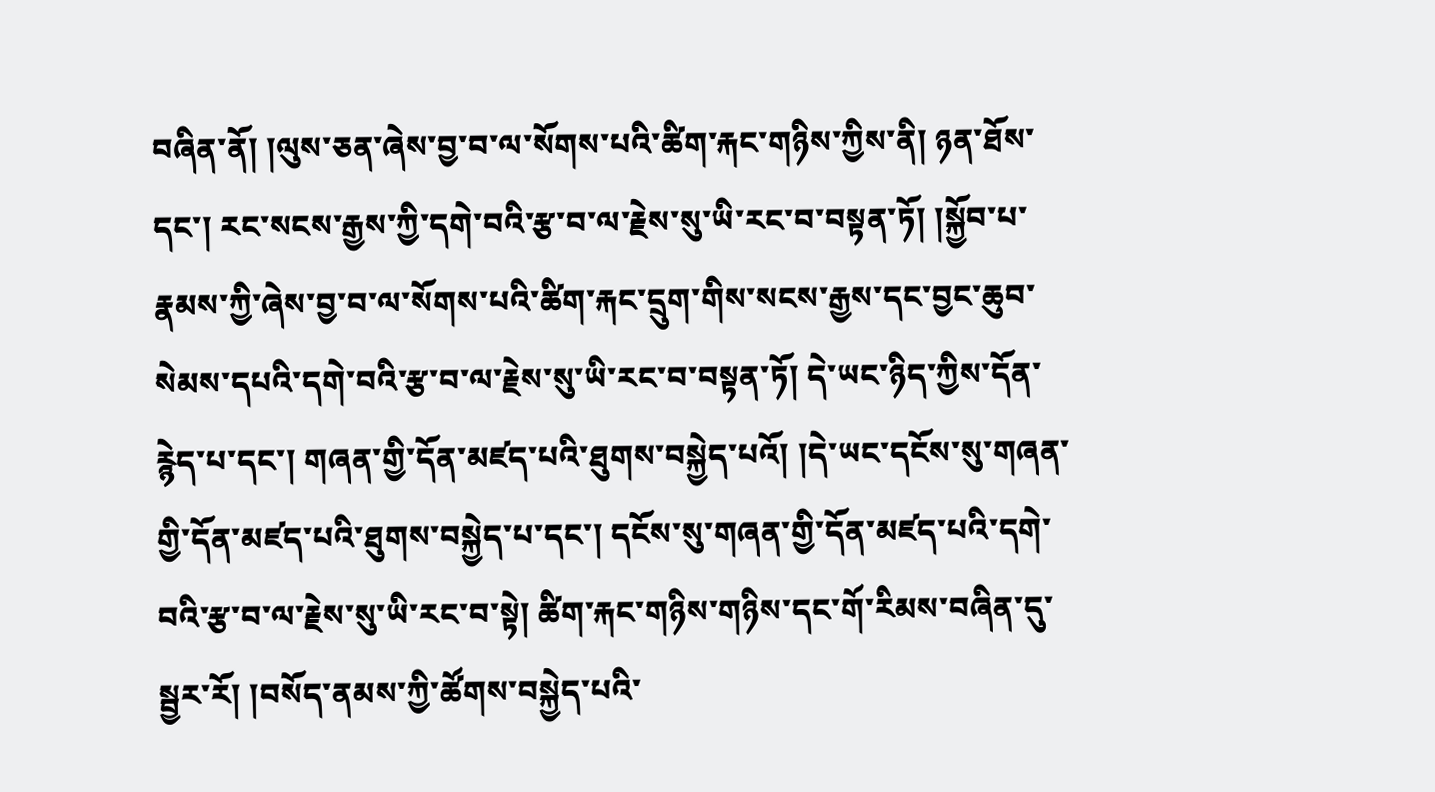བཞིན་ནོ། །ལུས་ཅན་ཞེས་བྱ་བ་ལ་སོགས་པའི་ཚིག་རྐང་གཉིས་ཀྱིས་ནི། ཉན་ཐོས་དང་། རང་སངས་རྒྱས་ཀྱི་དགེ་བའི་རྩ་བ་ལ་རྗེས་སུ་ཡི་རང་བ་བསྟན་ཏོ། །སྐྱོབ་པ་རྣམས་ཀྱི་ཞེས་བྱ་བ་ལ་སོགས་པའི་ཚིག་རྐང་དྲུག་གིས་སངས་རྒྱས་དང་བྱང་ཆུབ་སེམས་དཔའི་དགེ་བའི་རྩ་བ་ལ་རྗེས་སུ་ཡི་རང་བ་བསྟན་ཏོ། དེ་ཡང་ཉིད་ཀྱིས་དོན་རྙེད་པ་དང་། གཞན་གྱི་དོན་མཛད་པའི་ཐུགས་བསྐྱེད་པའོ། །དེ་ཡང་དངོས་སུ་གཞན་གྱི་དོན་མཛད་པའི་ཐུགས་བསྐྱེད་པ་དང་། དངོས་སུ་གཞན་གྱི་དོན་མཛད་པའི་དགེ་བའི་རྩ་བ་ལ་རྗེས་སུ་ཡི་རང་བ་སྟེ། ཚིག་རྐང་གཉིས་གཉིས་དང་གོ་རིམས་བཞིན་དུ་སྦྱར་རོ། །བསོད་ནམས་ཀྱི་ཚོགས་བསྐྱེད་པའི་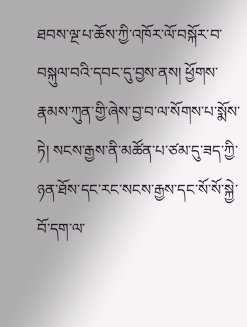ཐབས་ལྔ་པ་ཆོས་ཀྱི་འཁོར་ལོ་བསྐོར་བ་བསྐུལ་བའི་དབང་དུ་བྱས་ནས། ཕྱོགས་རྣམས་ཀུན་གྱི་ཞེས་བྱ་བ་ལ་སོགས་པ་སྨོས་ཏེ། སངས་རྒྱས་ནི་མཚོན་པ་ཙམ་དུ་ཟད་ཀྱི་ཉན་ཐོས་དང་རང་སངས་རྒྱས་དང་སོ་སོ་སྐྱེ་བོ་དག་ལ་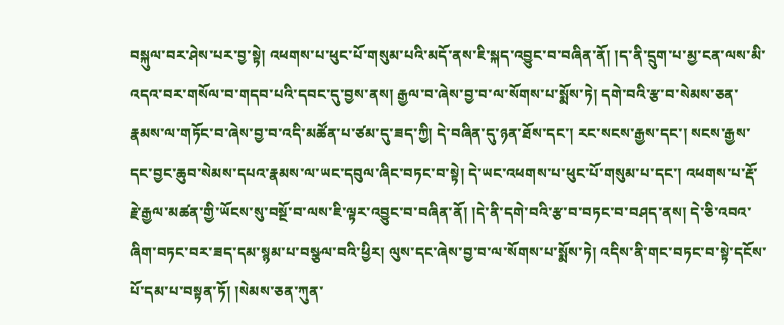བསྐུལ་བར་ཤེས་པར་བྱ་སྟེ། འཕགས་པ་ཕུང་པོ་གསུམ་པའི་མདོ་ནས་ཇི་སྐད་འབྱུང་བ་བཞིན་ནོ། །ད་ནི་དྲུག་པ་མྱ་ངན་ལས་མི་འདའ་བར་གསོལ་བ་གདབ་པའི་དབང་དུ་བྱས་ནས། རྒྱལ་བ་ཞེས་བྱ་བ་ལ་སོགས་པ་སྨོས་ཏེ། དགེ་བའི་རྩ་བ་སེམས་ཅན་རྣམས་ལ་གཏོང་བ་ཞེས་བྱ་བ་འདི་མཚོན་པ་ཙམ་དུ་ཟད་ཀྱི། དེ་བཞིན་དུ་ཉན་ཐོས་དང་། རང་སངས་རྒྱས་དང་། སངས་རྒྱས་དང་བྱང་ཆུབ་སེམས་དཔའ་རྣམས་ལ་ཡང་དབུལ་ཞིང་བཏང་བ་སྟེ། དེ་ཡང་འཕགས་པ་ཕུང་པོ་གསུམ་པ་དང་། འཕགས་པ་རྡོ་རྗེ་རྒྱལ་མཚན་གྱི་ཡོངས་སུ་བསྔོ་བ་ལས་ཇི་ལྟར་འབྱུང་བ་བཞིན་ནོ། །དེ་ནི་དགེ་བའི་རྩ་བ་བཏང་བ་བཤད་ནས། དེ་ཅི་འབའ་ཞིག་བཏང་བར་ཟད་དམ་སྙམ་པ་བསྩལ་བའི་ཕྱིར། ལུས་དང་ཞེས་བྱ་བ་ལ་སོགས་པ་སྨོས་ཏེ། འདིས་ནི་གང་བཏང་བ་སྟེ་དངོས་པོ་དམ་པ་བསྟན་ཏོ། །སེམས་ཅན་ཀུན་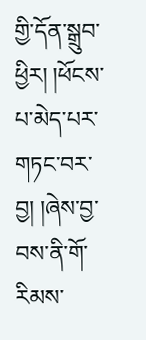གྱི་དོན་སྒྲུབ་ཕྱིར། །ཕོངས་པ་མེད་པར་གཏང་བར་བྱ། །ཞེས་བྱ་བས་ནི་གོ་རིམས་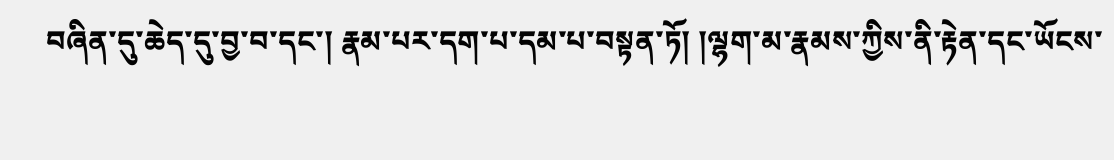བཞིན་དུ་ཆེད་དུ་བྱ་བ་དང་། རྣམ་པར་དག་པ་དམ་པ་བསྟན་ཏོ། །ལྷག་མ་རྣམས་ཀྱིས་ནི་རྟེན་དང་ཡོངས་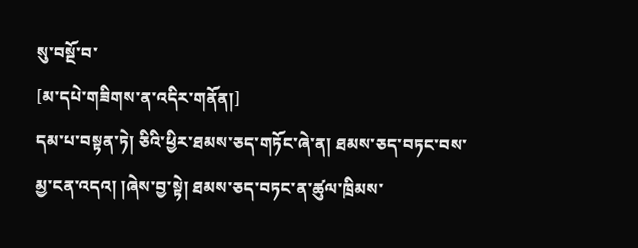སུ་བསྔོ་བ་
[མ་དཔེ་གཟིགས་ན་འདིར་གནོན།]
དམ་པ་བསྟན་ཏེ། ཅིའི་ཕྱིར་ཐམས་ཅད་གཏོང་ཞེ་ན། ཐམས་ཅད་བཏང་བས་མྱ་ངན་འདའ། །ཞེས་བྱ་སྟེ། ཐམས་ཅད་བཏང་ན་ཚུལ་ཁྲིམས་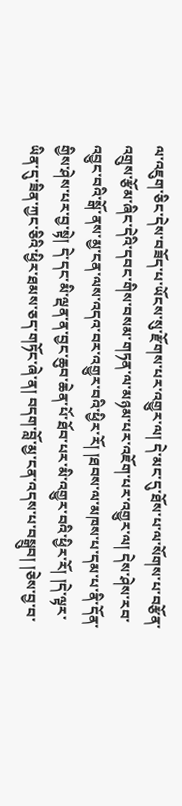ལ་འཇུག་ཅིང་དེས་བཟོད་པ་ཡོངས་སུ་རྫོགས་པར་འགྱུར་ལ། དེ་མང་དུ་ཐོས་པ་ལ་སོགས་པ་བརྩོན་འགྲུས་རྩོམ་ཞིང་དེའི་དབང་གིས་བསམ་གཏན་ལ་མཉམ་པར་འཇོག་པར་འགྱུར་ལ། དེས་ཤེས་རབ་འབྱུང་བའི་སྒོ་ནས་མྱ་ངན་ལས་འདའ་བར་འགྱུར་བའི་ཕྱིར་རོ། །ཐབས་ལ་མཁས་པ་དམ་པ་ནི་དོན་གྱིས་ཤེས་པར་བྱ་སྟེ། དེ་དང་མི་ལྡན་ན་བྱང་ཆུབ་ཆེན་པོ་ཐོབ་པར་མི་འགྱུར་བའི་ཕྱིར་རོ། །དེ་ལྟར་ཡིན་དུ་ཟིན་ཀྱང་ཅིའི་ཕྱིར་ཐམས་ཅད་གཏོང་ཞེ་ན། བདག་བློ་མྱ་ངན་འདས་པ་བསྒྲུབ། །ཅེས་བྱ་བ་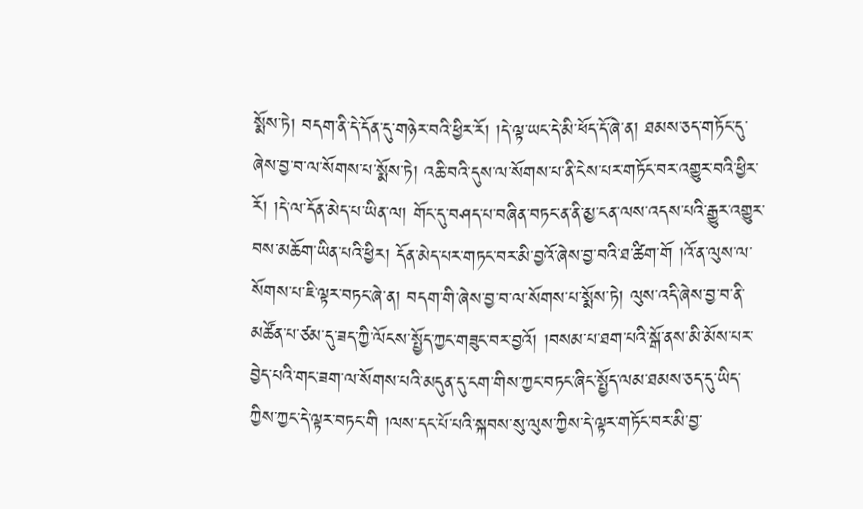སྨོས་ཏེ། བདག་ནི་དེ་དོན་དུ་གཉེར་བའི་ཕྱིར་རོ། །དེ་ལྟ་ཡང་དེ་མི་ཕོད་དོ་ཞེ་ན། ཐམས་ཅད་གཏོང་དུ་ཞེས་བྱ་བ་ལ་སོགས་པ་སྨོས་ཏེ། འཆི་བའི་དུས་ལ་སོགས་པ་ནི་ངེས་པར་གཏོང་བར་འགྱུར་བའི་ཕྱིར་རོ། །དེ་ལ་དོན་མེད་པ་ཡིན་ལ། གོང་དུ་བཤད་པ་བཞིན་བཏང་ན་ནི་མྱ་ངན་ལས་འདས་པའི་རྒྱུར་འགྱུར་བས་མཆོག་ཡིན་པའི་ཕྱིར། དོན་མེད་པར་གཏང་བར་མི་བྱའོ་ཞེས་བྱ་བའི་ཐ་ཚིག་གོ །འོ་ན་ལུས་ལ་སོགས་པ་ཇི་ལྟར་བཏང་ཞེ་ན། བདག་གི་ཞེས་བྱ་བ་ལ་སོགས་པ་སྨོས་ཏེ། ལུས་འདི་ཞེས་བྱ་བ་ནི་མཚོན་པ་ཙམ་དུ་ཟད་ཀྱི་ལོངས་སྤྱོད་ཀྱང་གཟུང་བར་བྱའོ། །བསམ་པ་ཐག་པའི་སྒོ་ནས་མི་མོས་པར་བྱེད་པའི་གང་ཟག་ལ་སོགས་པའི་མདུན་དུ་ངག་གིས་ཀྱང་བཏང་ཞིང་སྤྱོད་ལམ་ཐམས་ཅད་དུ་ཡིད་ཀྱིས་ཀྱང་དེ་ལྟར་བཏང་གི །ལས་དང་པོ་པའི་སྐབས་སུ་ལུས་ཀྱིས་དེ་ལྟར་གཏོང་བར་མི་བྱ་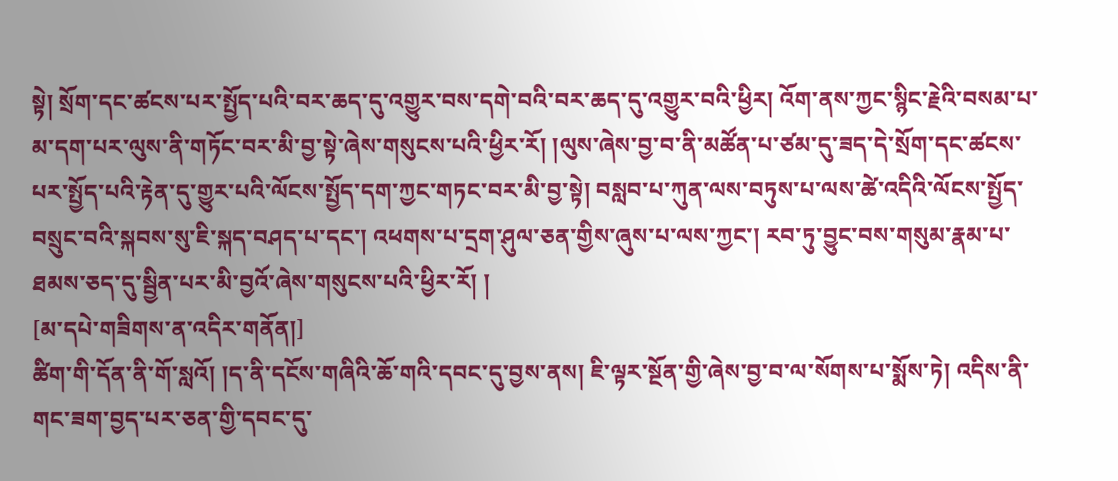སྟེ། སྲོག་དང་ཚངས་པར་སྤྱོད་པའི་བར་ཆད་དུ་འགྱུར་བས་དགེ་བའི་བར་ཆད་དུ་འགྱུར་བའི་ཕྱིར། འོག་ནས་ཀྱང་སྙིང་རྗེའི་བསམ་པ་མ་དག་པར་ལུས་ནི་གཏོང་བར་མི་བྱ་སྟེ་ཞེས་གསུངས་པའི་ཕྱིར་རོ། །ལུས་ཞེས་བྱ་བ་ནི་མཚོན་པ་ཙམ་དུ་ཟད་དེ་སྲོག་དང་ཚངས་པར་སྤྱོད་པའི་རྟེན་དུ་གྱུར་པའི་ལོངས་སྤྱོད་དག་ཀྱང་གཏང་བར་མི་བྱ་སྟེ། བསླབ་པ་ཀུན་ལས་བཏུས་པ་ལས་ཚེ་འདིའི་ལོངས་སྤྱོད་བསྲུང་བའི་སྐབས་སུ་ཇི་སྐད་བཤད་པ་དང་། འཕགས་པ་དྲག་ཤུལ་ཅན་གྱིས་ཞུས་པ་ལས་ཀྱང་། རབ་ཏུ་བྱུང་བས་གསུམ་རྣམ་པ་ཐམས་ཅད་དུ་སྦྱིན་པར་མི་བྱའོ་ཞེས་གསུངས་པའི་ཕྱིར་རོ། །
[མ་དཔེ་གཟིགས་ན་འདིར་གནོན།]
ཚིག་གི་དོན་ནི་གོ་སླའོ། །ད་ནི་དངོས་གཞིའི་ཆོ་གའི་དབང་དུ་བྱས་ནས། ཇི་ལྟར་སྔོན་གྱི་ཞེས་བྱ་བ་ལ་སོགས་པ་སྨོས་ཏེ། འདིས་ནི་གང་ཟག་བྱད་པར་ཅན་གྱི་དབང་དུ་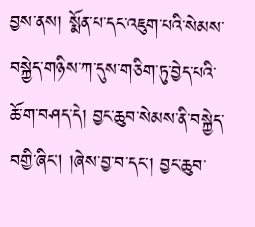བྱས་ནས། སྨོན་པ་དང་འཇུག་པའི་སེམས་བསྐྱེད་གཉིས་ཀ་དུས་གཅིག་ཏུ་བྱེད་པའི་ཆོ་ག་བཤད་དེ། བྱང་ཆུབ་སེམས་ནི་བསྐྱེད་བགྱི་ཞིང། །ཞེས་བྱ་བ་དང་། བྱང་ཆུབ་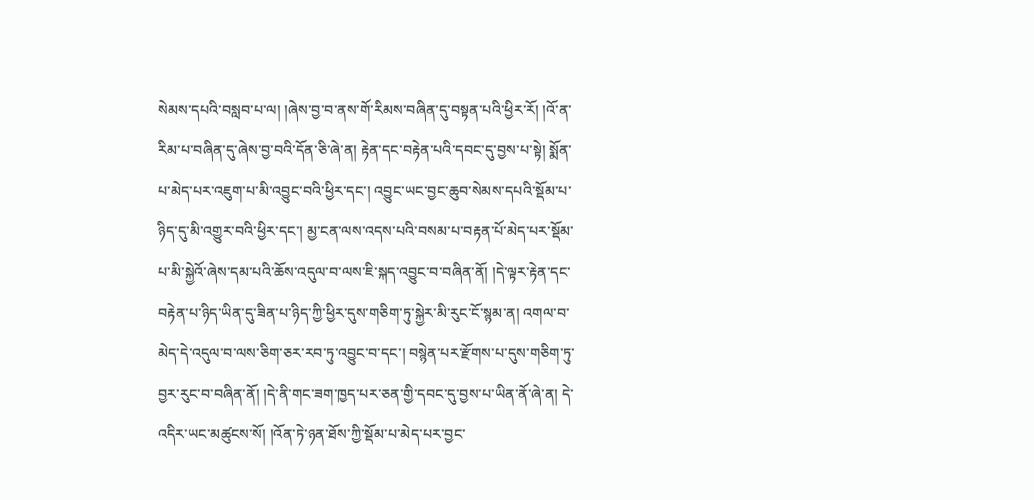སེམས་དཔའི་བསླབ་པ་ལ། །ཞེས་བྱ་བ་ནས་གོ་རིམས་བཞིན་དུ་བསྟན་པའི་ཕྱིར་རོ། །འོ་ན་རིམ་པ་བཞིན་དུ་ཞེས་བྱ་བའི་དོན་ཅི་ཞེ་ན། རྟེན་དང་བརྟེན་པའི་དབང་དུ་བྱས་པ་སྟེ། སྨོན་པ་མེད་པར་འཇུག་པ་མི་འབྱུང་བའི་ཕྱིར་དང་། འབྱུང་ཡང་བྱང་ཆུབ་སེམས་དཔའི་སྡོམ་པ་ཉིད་དུ་མི་འགྱུར་བའི་ཕྱིར་དང་། མྱ་ངན་ལས་འདས་པའི་བསམ་པ་བརྟན་པོ་མེད་པར་སྡོམ་པ་མི་སྐྱེའོ་ཞེས་དམ་པའི་ཆོས་འདུལ་བ་ལས་ཇི་སྐད་འབྱུང་བ་བཞིན་ནོ། །དེ་ལྟར་རྟེན་དང་བརྟེན་པ་ཉིད་ཡིན་དུ་ཟིན་པ་ཉིད་ཀྱི་ཕྱིར་དུས་གཅིག་ཏུ་སྐྱེར་མི་རུང་ངོ་སྙམ་ན། འགལ་བ་མེད་དེ་འདུལ་བ་ལས་ཅིག་ཅར་རབ་ཏུ་འབྱུང་བ་དང་། བསྙེན་པར་རྫོགས་པ་དུས་གཅིག་ཏུ་བྱར་རུང་བ་བཞིན་ནོ། །དེ་ནི་གང་ཟག་ཁྱད་པར་ཅན་གྱི་དབང་དུ་བྱས་པ་ཡིན་ནོ་ཞེ་ན། དེ་འདིར་ཡང་མཚུངས་སོ། །འོན་ཏེ་ཉན་ཐོས་ཀྱི་སྡོམ་པ་མེད་པར་བྱང་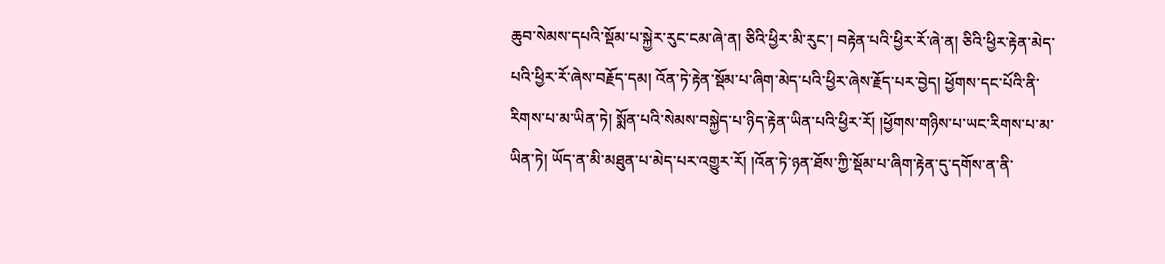ཆུབ་སེམས་དཔའི་སྡོམ་པ་སྐྱེར་རུང་ངམ་ཞེ་ན། ཅིའི་ཕྱིར་མི་རུང་། བརྟེན་པའི་ཕྱིར་རོ་ཞེ་ན། ཅིའི་ཕྱིར་རྟེན་མེད་པའི་ཕྱིར་རོ་ཞེས་བརྗོད་དམ། འོན་ཏེ་རྟེན་སྡོམ་པ་ཞིག་མེད་པའི་ཕྱིར་ཞེས་རྗོད་པར་བྱེད། ཕྱོགས་དང་པོའི་ནི་རིགས་པ་མ་ཡིན་ཏེ། སྨོན་པའི་སེམས་བསྐྱེད་པ་ཉིད་རྟེན་ཡིན་པའི་ཕྱིར་རོ། །ཕྱོགས་གཉིས་པ་ཡང་རིགས་པ་མ་ཡིན་ཏེ། ཡོད་ན་མི་མཐུན་པ་མེད་པར་འགྱུར་རོ། །འོན་ཏེ་ཉན་ཐོས་ཀྱི་སྡོམ་པ་ཞིག་རྟེན་དུ་དགོས་ན་ནི་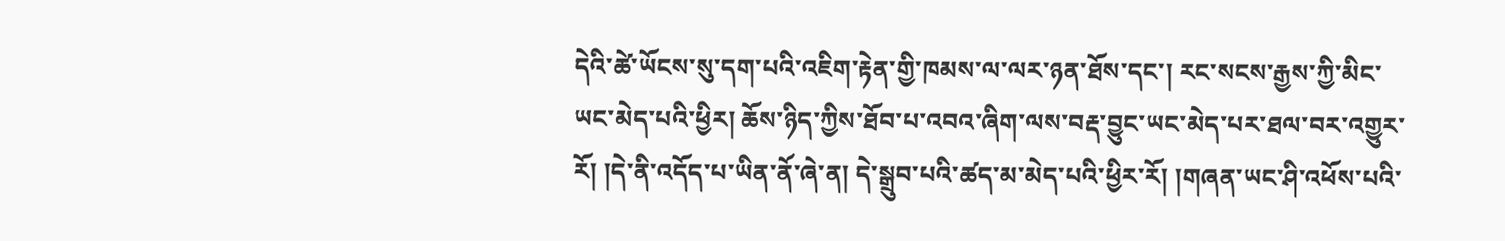དེའི་ཚེ་ཡོངས་སུ་དག་པའི་འཇིག་རྟེན་གྱི་ཁམས་ལ་ལར་ཉན་ཐོས་དང་། རང་སངས་རྒྱས་ཀྱི་མིང་ཡང་མེད་པའི་ཕྱིར། ཆོས་ཉིད་ཀྱིས་ཐོབ་པ་འབའ་ཞིག་ལས་བརྡ་བྱུང་ཡང་མེད་པར་ཐལ་བར་འགྱུར་རོ། །དེ་ནི་འདོད་པ་ཡིན་ནོ་ཞེ་ན། དེ་སྒྲུབ་པའི་ཚད་མ་མེད་པའི་ཕྱིར་རོ། །གཞན་ཡང་ཤི་འཕོས་པའི་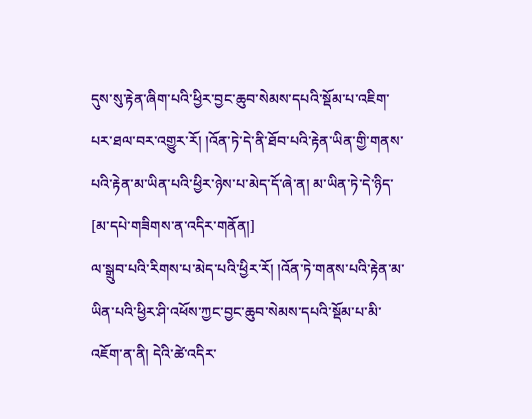དུས་སུ་རྟེན་ཞིག་པའི་ཕྱིར་བྱང་ཆུབ་སེམས་དཔའི་སྡོམ་པ་འཇིག་པར་ཐལ་བར་འགྱུར་རོ། །འོན་ཏེ་དེ་ནི་ཐོབ་པའི་རྟེན་ཡིན་གྱི་གནས་པའི་རྟེན་མ་ཡིན་པའི་ཕྱིར་ཉེས་པ་མེད་དོ་ཞེ་ན། མ་ཡིན་ཏེ་དེ་ཉིད་
[མ་དཔེ་གཟིགས་ན་འདིར་གནོན།]
ལ་སྒྲུབ་པའི་རིགས་པ་མེད་པའི་ཕྱིར་རོ། །འོན་ཏེ་གནས་པའི་རྟེན་མ་ཡིན་པའི་ཕྱིར་ཤི་འཕོས་ཀྱང་བྱང་ཆུབ་སེམས་དཔའི་སྡོམ་པ་མི་འཇོག་ན་ནི། དེའི་ཚེ་འདིར་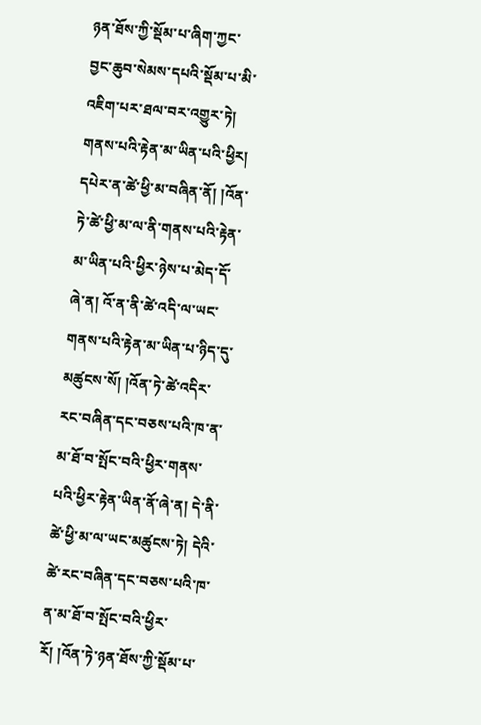ཉན་ཐོས་ཀྱི་སྡོམ་པ་ཞིག་ཀྱང་བྱང་ཆུབ་སེམས་དཔའི་སྡོམ་པ་མི་འཇིག་པར་ཐལ་བར་འགྱུར་ཏེ། གནས་པའི་རྟེན་མ་ཡིན་པའི་ཕྱིར། དཔེར་ན་ཚེ་ཕྱི་མ་བཞིན་ནོ། །འོན་ཏེ་ཚེ་ཕྱི་མ་ལ་ནི་གནས་པའི་རྟེན་མ་ཡིན་པའི་ཕྱིར་ཉེས་པ་མེད་དོ་ཞེ་ན། འོ་ན་ནི་ཚེ་འདི་ལ་ཡང་གནས་པའི་རྟེན་མ་ཡིན་པ་ཉིད་དུ་མཚུངས་སོ། །འོན་ཏེ་ཚེ་འདིར་རང་བཞིན་དང་བཅས་པའི་ཁ་ན་མ་ཐོ་བ་སྤོང་བའི་ཕྱིར་གནས་པའི་ཕྱིར་རྟེན་ཡིན་ནོ་ཞེ་ན། དེ་ནི་ཚེ་ཕྱི་མ་ལ་ཡང་མཚུངས་ཏེ། དེའི་ཚེ་རང་བཞིན་དང་བཅས་པའི་ཁ་ན་མ་ཐོ་བ་སྤོང་བའི་ཕྱིར་རོ། །འོན་ཏེ་ཉན་ཐོས་ཀྱི་སྡོམ་པ་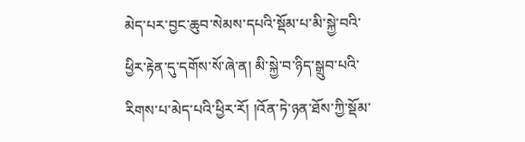མེད་པར་བྱང་ཆུབ་སེམས་དཔའི་སྡོམ་པ་མི་སྐྱེ་བའི་ཕྱིར་རྟེན་དུ་དགོས་སོ་ཞེ་ན། མི་སྐྱེ་བ་ཉིད་སྒྲུབ་པའི་རིགས་པ་མེད་པའི་ཕྱིར་རོ། །འོན་ཏེ་ཉན་ཐོས་ཀྱི་སྡོམ་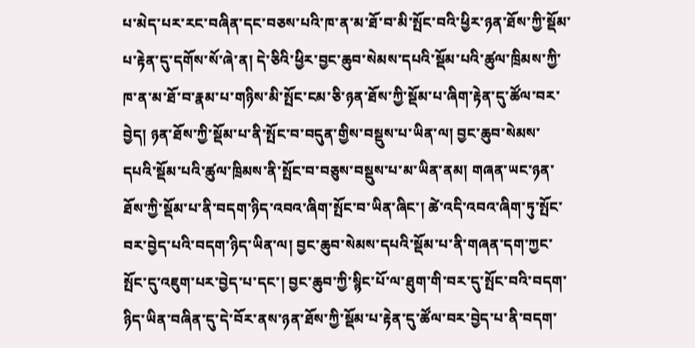པ་མེད་པར་རང་བཞིན་དང་བཅས་པའི་ཁ་ན་མ་ཐོ་བ་མི་སྤོང་བའི་ཕྱིར་ཉན་ཐོས་ཀྱི་སྡོམ་པ་རྟེན་དུ་དགོས་སོ་ཞེ་ན། དེ་ཅིའི་ཕྱིར་བྱང་ཆུབ་སེམས་དཔའི་སྡོམ་པའི་ཚུལ་ཁྲིམས་ཀྱི་ཁ་ན་མ་ཐོ་བ་རྣམ་པ་གཉིས་མི་སྤོང་ངམ་ཅི་ཉན་ཐོས་ཀྱི་སྡོམ་པ་ཞིག་རྟེན་དུ་ཚོལ་བར་བྱེད། ཉན་ཐོས་ཀྱི་སྡོམ་པ་ནི་སྤོང་བ་བདུན་གྱིས་བསྡུས་པ་ཡིན་ལ། བྱང་ཆུབ་སེམས་དཔའི་སྡོམ་པའི་ཚུལ་ཁྲིམས་ནི་སྤོང་བ་བཅུས་བསྡུས་པ་མ་ཡིན་ནམ། གཞན་ཡང་ཉན་ཐོས་ཀྱི་སྡོམ་པ་ནི་བདག་ཉིད་འབའ་ཞིག་སྤོང་བ་ཡིན་ཞིང་། ཚེ་འདི་འབའ་ཞིག་ཏུ་སྤོང་བར་བྱེད་པའི་བདག་ཉིད་ཡིན་ལ། བྱང་ཆུབ་སེམས་དཔའི་སྡོམ་པ་ནི་གཞན་དག་ཀྱང་སྤོང་དུ་འཇུག་པར་བྱེད་པ་དང་། བྱང་ཆུབ་ཀྱི་སྙིང་པོ་ལ་ཐུག་གི་བར་དུ་སྤོང་བའི་བདག་ཉིད་ཡིན་བཞིན་དུ་དེ་བོར་ནས་ཉན་ཐོས་ཀྱི་སྡོམ་པ་རྟེན་དུ་ཚོལ་བར་བྱེད་པ་ནི་བདག་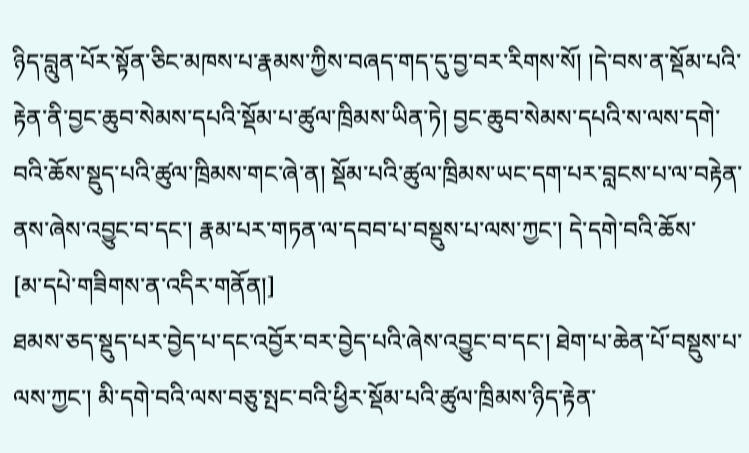ཉིད་བླུན་པོར་སྟོན་ཅིང་མཁས་པ་རྣམས་ཀྱིས་བཞད་གད་དུ་བྱ་བར་རིགས་སོ། །དེ་བས་ན་སྡོམ་པའི་རྟེན་ནི་བྱང་ཆུབ་སེམས་དཔའི་སྡོམ་པ་ཚུལ་ཁྲིམས་ཡིན་ཏེ། བྱང་ཆུབ་སེམས་དཔའི་ས་ལས་དགེ་བའི་ཆོས་སྡུད་པའི་ཚུལ་ཁྲིམས་གང་ཞེ་ན། སྡོམ་པའི་ཚུལ་ཁྲིམས་ཡང་དག་པར་བླངས་པ་ལ་བརྟེན་ནས་ཞེས་འབྱུང་བ་དང་། རྣམ་པར་གཏན་ལ་དབབ་པ་བསྡུས་པ་ལས་ཀྱང་། དེ་དགེ་བའི་ཆོས་
[མ་དཔེ་གཟིགས་ན་འདིར་གནོན།]
ཐམས་ཅད་སྡུད་པར་བྱེད་པ་དང་འབྱོར་བར་བྱེད་པའི་ཞེས་འབྱུང་བ་དང་། ཐེག་པ་ཆེན་པོ་བསྡུས་པ་ལས་ཀྱང་། མི་དགེ་བའི་ལས་བཅུ་སྤང་བའི་ཕྱིར་སྡོམ་པའི་ཚུལ་ཁྲིམས་ཉིད་རྟེན་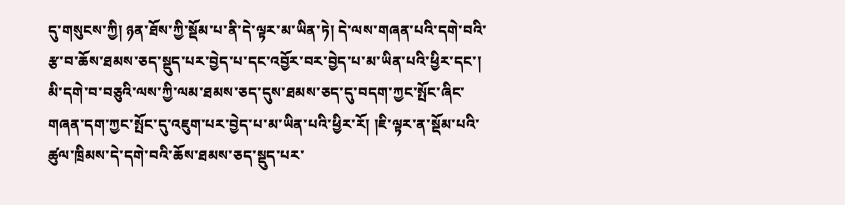དུ་གསུངས་ཀྱི། ཉན་ཐོས་ཀྱི་སྡོམ་པ་ནི་དེ་ལྟར་མ་ཡིན་ཏེ། དེ་ལས་གཞན་པའི་དགེ་བའི་རྩ་བ་ཆོས་ཐམས་ཅད་སྡུད་པར་བྱེད་པ་དང་འབྱོར་བར་བྱེད་པ་མ་ཡིན་པའི་ཕྱིར་དང་། མི་དགེ་བ་བཅུའི་ལས་ཀྱི་ལམ་ཐམས་ཅད་དུས་ཐམས་ཅད་དུ་བདག་ཀྱང་སྤོང་ཞིང་གཞན་དག་ཀྱང་སྤོང་དུ་འཇུག་པར་བྱེད་པ་མ་ཡིན་པའི་ཕྱིར་རོ། །ཇི་ལྟར་ན་སྡོམ་པའི་ཚུལ་ཁྲིམས་དེ་དགེ་བའི་ཆོས་ཐམས་ཅད་སྡུད་པར་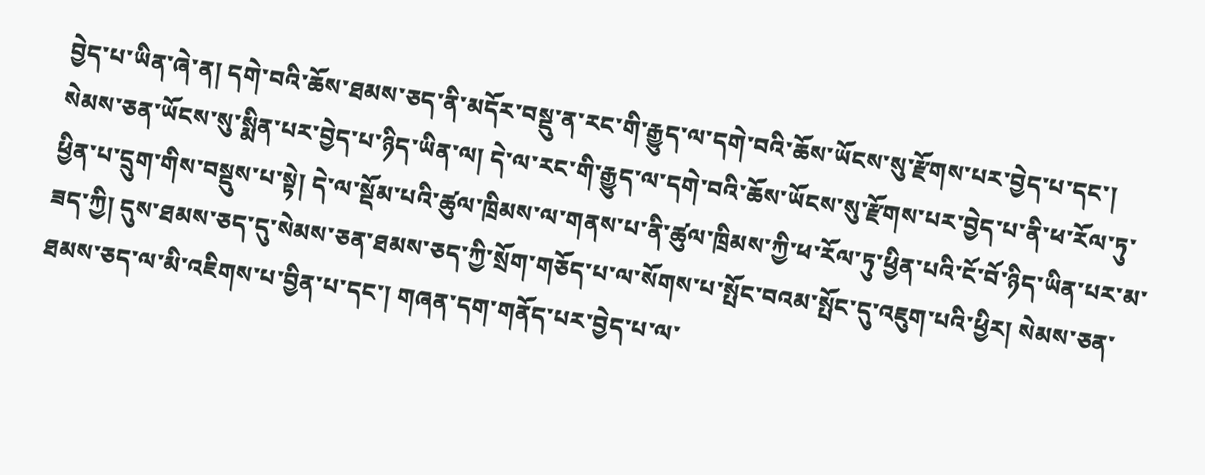བྱེད་པ་ཡིན་ཞེ་ན། དགེ་བའི་ཆོས་ཐམས་ཅད་ནི་མདོར་བསྡུ་ན་རང་གི་རྒྱུད་ལ་དགེ་བའི་ཆོས་ཡོངས་སུ་རྫོགས་པར་བྱེད་པ་དང་། སེམས་ཅན་ཡོངས་སུ་སྨིན་པར་བྱེད་པ་ཉིད་ཡིན་ལ། དེ་ལ་རང་གི་རྒྱུད་ལ་དགེ་བའི་ཆོས་ཡོངས་སུ་རྫོགས་པར་བྱེད་པ་ནི་ཕ་རོལ་ཏུ་ཕྱིན་པ་དྲུག་གིས་བསྡུས་པ་སྟེ། དེ་ལ་སྡོམ་པའི་ཚུལ་ཁྲིམས་ལ་གནས་པ་ནི་ཚུལ་ཁྲིམས་ཀྱི་ཕ་རོལ་ཏུ་ཕྱིན་པའི་ངོ་བོ་ཉིད་ཡིན་པར་མ་ཟད་ཀྱི། དུས་ཐམས་ཅད་དུ་སེམས་ཅན་ཐམས་ཅད་ཀྱི་སྲོག་གཅོད་པ་ལ་སོགས་པ་སྤོང་བའམ་སྤོང་དུ་འཇུག་པའི་ཕྱིར། སེམས་ཅན་ཐམས་ཅད་ལ་མི་འཇིགས་པ་བྱིན་པ་དང་། གཞན་དག་གནོད་པར་བྱེད་པ་ལ་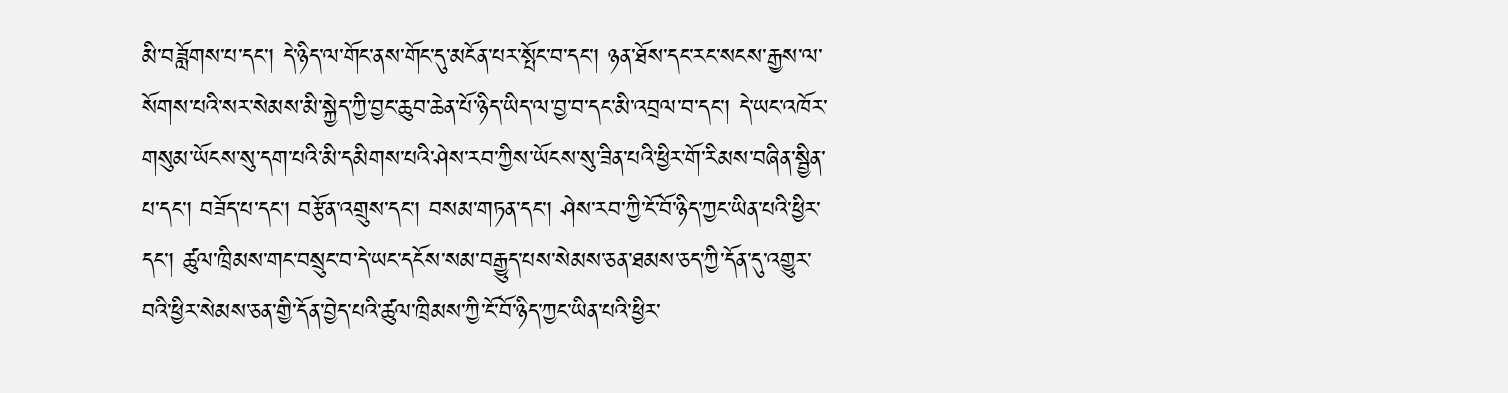མི་བཟློགས་པ་དང་། དེ་ཉིད་ལ་གོང་ནས་གོང་དུ་མངོན་པར་སྤོང་བ་དང་། ཉན་ཐོས་དང་རང་སངས་རྒྱས་ལ་སོགས་པའི་སར་སེམས་མི་སྐྱེད་ཀྱི་བྱང་ཆུབ་ཆེན་པོ་ཉིད་ཡིད་ལ་བྱ་བ་དང་མི་འབྲལ་བ་དང་། དེ་ཡང་འཁོར་གསུམ་ཡོངས་སུ་དག་པའི་མི་དམིགས་པའི་ཤེས་རབ་ཀྱིས་ཡོངས་སུ་ཟིན་པའི་ཕྱིར་གོ་རིམས་བཞིན་སྦྱིན་པ་དང་། བཟོད་པ་དང་། བརྩོན་འགྲུས་དང་། བསམ་གཏན་དང་། ཤེས་རབ་ཀྱི་ངོ་བོ་ཉིད་ཀྱང་ཡིན་པའི་ཕྱིར་དང་། ཚུལ་ཁྲིམས་གང་བསྲུང་བ་དེ་ཡང་དངོས་སམ་བརྒྱུད་པས་སེམས་ཅན་ཐམས་ཅད་ཀྱི་དོན་དུ་འགྱུར་བའི་ཕྱིར་སེམས་ཅན་གྱི་དོན་བྱེད་པའི་ཚུལ་ཁྲིམས་ཀྱི་ངོ་བོ་ཉིད་ཀྱང་ཡིན་པའི་ཕྱིར་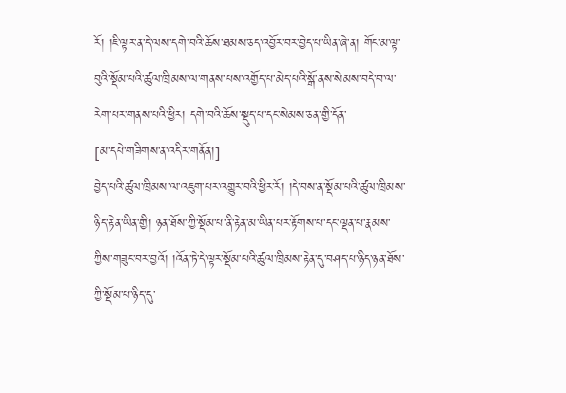རོ། །ཇི་ལྟར་ན་དེ་ལས་དགེ་བའི་ཆོས་ཐམས་ཅད་འབྱོར་བར་བྱེད་པ་ཡིན་ཞེ་ན། གོང་མ་ལྟ་བུའི་སྡོམ་པའི་ཚུལ་ཁྲིམས་ལ་གནས་པས་འགྱོད་པ་མེད་པའི་སྒོ་ནས་སེམས་བདེ་བ་ལ་རེག་པར་གནས་པའི་ཕྱིར། དགེ་བའི་ཆོས་སྡུད་པ་དང་སེམས་ཅན་གྱི་དོན་
[མ་དཔེ་གཟིགས་ན་འདིར་གནོན།]
བྱེད་པའི་ཚུལ་ཁྲིམས་ལ་འཇུག་པར་འགྱུར་བའི་ཕྱིར་རོ། །དེ་བས་ན་སྡོམ་པའི་ཚུལ་ཁྲིམས་ཉིད་རྟེན་ཡིན་གྱི། ཉན་ཐོས་ཀྱི་སྡོམ་པ་ནི་རྟེན་མ་ཡིན་པར་རྟོགས་པ་དང་ལྡན་པ་རྣམས་ཀྱིས་གཟུང་བར་བྱའོ། །འོན་ཏེ་དེ་ལྟར་སྡོམ་པའི་ཚུལ་ཁྲིམས་རྟེན་དུ་བཤད་པ་ཉིད་ཉན་ཐོས་ཀྱི་སྡོམ་པ་ཉིད་དུ་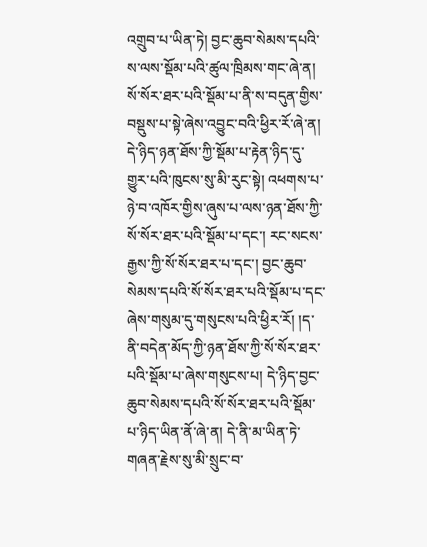འགྲུབ་པ་ཡིན་ཏེ། བྱང་ཆུབ་སེམས་དཔའི་ས་ལས་སྡོམ་པའི་ཚུལ་ཁྲིམས་གང་ཞེ་ན། སོ་སོར་ཐར་པའི་སྡོམ་པ་ནི་ས་བདུན་གྱིས་བསྡུས་པ་སྟེ་ཞེས་འབྱུང་བའི་ཕྱིར་རོ་ཞེ་ན། དེ་ཉིད་ཉན་ཐོས་ཀྱི་སྡོམ་པ་རྟེན་ཉིད་དུ་གྱུར་པའི་ཁུངས་སུ་མི་རུང་སྟེ། འཕགས་པ་ཉེ་བ་འཁོར་གྱིས་ཞུས་པ་ལས་ཉན་ཐོས་ཀྱི་སོ་སོར་ཐར་པའི་སྡོམ་པ་དང་། རང་སངས་རྒྱས་ཀྱི་སོ་སོར་ཐར་པ་དང་། བྱང་ཆུབ་སེམས་དཔའི་སོ་སོར་ཐར་པའི་སྡོམ་པ་དང་ཞེས་གསུམ་དུ་གསུངས་པའི་ཕྱིར་རོ། །ད་ནི་བདེན་མོད་ཀྱི་ཉན་ཐོས་ཀྱི་སོ་སོར་ཐར་པའི་སྡོམ་པ་ཞེས་གསུངས་པ། དེ་ཉིད་བྱང་ཆུབ་སེམས་དཔའི་སོ་སོར་ཐར་པའི་སྡོམ་པ་ཉིད་ཡིན་ནོ་ཞེ་ན། དེ་ནི་མ་ཡིན་ཏེ་གཞན་རྗེས་སུ་མི་སྲུང་བ་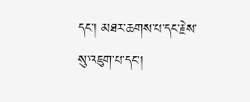དང་། མཐར་ཆགས་པ་དང་རྗེས་སུ་འཇུག་པ་དང་།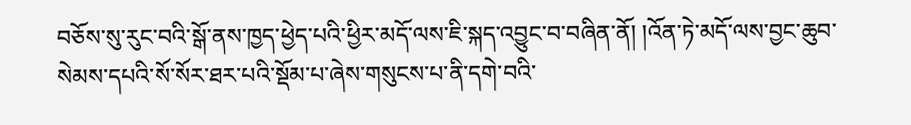བཅོས་སུ་རུང་བའི་སྒོ་ནས་ཁྱད་ཕྱེད་པའི་ཕྱིར་མདོ་ལས་ཇི་སྐད་འབྱུང་བ་བཞིན་ནོ། །འོན་ཏེ་མདོ་ལས་བྱང་ཆུབ་སེམས་དཔའི་སོ་སོར་ཐར་པའི་སྡོམ་པ་ཞེས་གསུངས་པ་ནི་དགེ་བའི་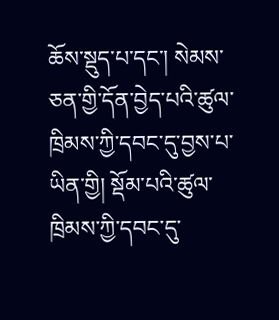ཆོས་སྡུད་པ་དང་། སེམས་ཅན་གྱི་དོན་བྱེད་པའི་ཚུལ་ཁྲིམས་ཀྱི་དབང་དུ་བྱས་པ་ཡིན་གྱི། སྡོམ་པའི་ཚུལ་ཁྲིམས་ཀྱི་དབང་དུ་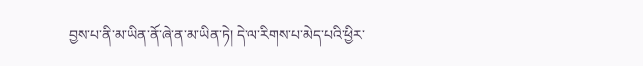བྱས་པ་ནི་མ་ཡིན་ནོ་ཞེ་ན་མ་ཡིན་ཏེ། དེ་ལ་རིགས་པ་མེད་པའི་ཕྱིར་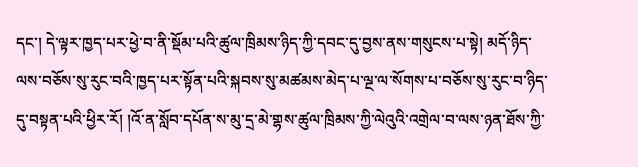དང་། དེ་ལྟར་ཁྱད་པར་ཕྱེ་བ་ནི་སྡོམ་པའི་ཚུལ་ཁྲིམས་ཉིད་ཀྱི་དབང་དུ་བྱས་ནས་གསུངས་པ་སྟེ། མདོ་ཉིད་ལས་བཅོས་སུ་རུང་བའི་ཁྱད་པར་སྟོན་པའི་སྐབས་སུ་མཚམས་མེད་པ་ལྔ་ལ་སོགས་པ་བཅོས་སུ་རུང་བ་ཉིད་དུ་བསྟན་པའི་ཕྱིར་རོ། །འོ་ན་སློབ་དཔོན་ས་མུ་དྲ་མེ་གྷས་ཚུལ་ཁྲིམས་ཀྱི་ལེའུའི་འགྲེལ་བ་ལས་ཉན་ཐོས་ཀྱི་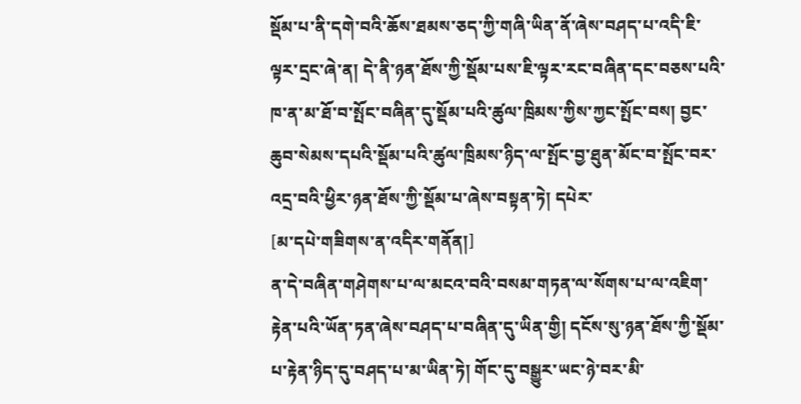སྡོམ་པ་ནི་དགེ་བའི་ཆོས་ཐམས་ཅད་ཀྱི་གཞི་ཡིན་ནོ་ཞེས་བཤད་པ་འདི་ཇི་ལྟར་དྲང་ཞེ་ན། དེ་ནི་ཉན་ཐོས་ཀྱི་སྡོམ་པས་ཇི་ལྟར་རང་བཞིན་དང་བཅས་པའི་ཁ་ན་མ་ཐོ་བ་སྤོང་བཞིན་དུ་སྡོམ་པའི་ཚུལ་ཁྲིམས་ཀྱིས་ཀྱང་སྤོང་བས། བྱང་ཆུབ་སེམས་དཔའི་སྡོམ་པའི་ཚུལ་ཁྲིམས་ཉིད་ལ་སྤོང་བྱ་ཐུན་མོང་བ་སྤོང་བར་འདྲ་བའི་ཕྱིར་ཉན་ཐོས་ཀྱི་སྡོམ་པ་ཞེས་བསྟན་ཏེ། དཔེར་
[མ་དཔེ་གཟིགས་ན་འདིར་གནོན།]
ན་དེ་བཞིན་གཤེགས་པ་ལ་མངའ་བའི་བསམ་གཏན་ལ་སོགས་པ་ལ་འཇིག་རྟེན་པའི་ཡོན་ཏན་ཞེས་བཤད་པ་བཞིན་དུ་ཡིན་གྱི། དངོས་སུ་ཉན་ཐོས་ཀྱི་སྡོམ་པ་རྟེན་ཉིད་དུ་བཤད་པ་མ་ཡིན་ཏེ། གོང་དུ་བསྒྱུར་ཡང་ཉེ་བར་མི་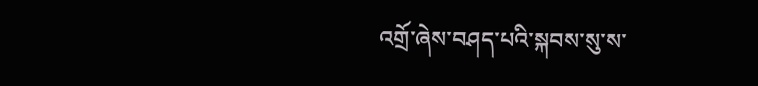འགྲོ་ཞེས་བཤད་པའི་སྐབས་སུ་ས་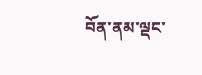བོན་ནམ་ལྡང་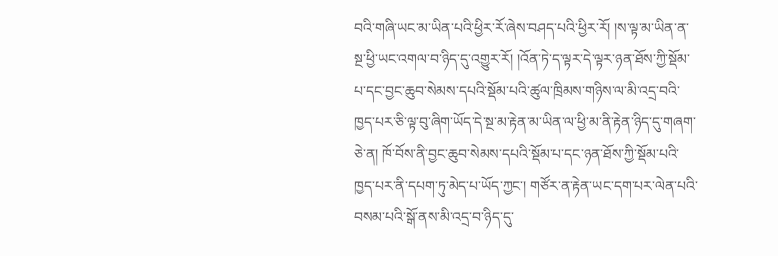བའི་གཞི་ཡང་མ་ཡིན་པའི་ཕྱིར་རོ་ཞེས་བཤད་པའི་ཕྱིར་རོ། །ས་ལྟ་མ་ཡིན་ན་སྔ་ཕྱི་ཡང་འགལ་བ་ཉིད་དུ་འགྱུར་རོ། །འོན་ཏེ་ད་ལྟར་དེ་ལྟར་ཉན་ཐོས་ཀྱི་སྡོམ་པ་དང་བྱང་ཆུབ་སེམས་དཔའི་སྡོམ་པའི་ཚུལ་ཁྲིམས་གཉིས་ལ་མི་འདྲ་བའི་ཁྱད་པར་ཅི་ལྟ་བུ་ཞིག་ཡོད་དེ་སྔ་མ་རྟེན་མ་ཡིན་ལ་ཕྱི་མ་ནི་རྟེན་ཉིད་དུ་གཞག་ཅེ་ན། ཁོ་བོས་ནི་བྱང་ཆུབ་སེམས་དཔའི་སྡོམ་པ་དང་ཉན་ཐོས་ཀྱི་སྡོམ་པའི་ཁྱད་པར་ནི་དཔག་ཏུ་མེད་པ་ཡོད་ཀྱང་། གཙོར་ན་རྟེན་ཡང་དག་པར་ལེན་པའི་བསམ་པའི་སྒོ་ནས་མི་འདྲ་བ་ཉིད་དུ་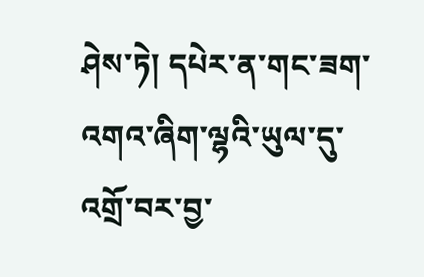ཤེས་ཏེ། དཔེར་ན་གང་ཟག་འགའ་ཞིག་ལྷའི་ཡུལ་དུ་འགྲོ་བར་བྱ་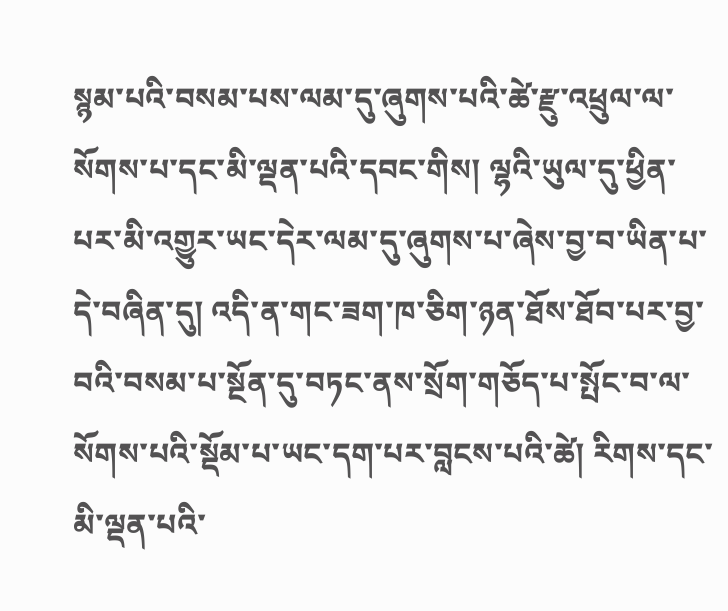སྙམ་པའི་བསམ་པས་ལམ་དུ་ཞུགས་པའི་ཚེ་རྫུ་འཕྲུལ་ལ་སོགས་པ་དང་མི་ལྡན་པའི་དབང་གིས། ལྷའི་ཡུལ་དུ་ཕྱིན་པར་མི་འགྱུར་ཡང་དེར་ལམ་དུ་ཞུགས་པ་ཞེས་བྱ་བ་ཡིན་པ་དེ་བཞིན་དུ། འདི་ན་གང་ཟག་ཁ་ཅིག་ཉན་ཐོས་ཐོབ་པར་བྱ་བའི་བསམ་པ་སྔོན་དུ་བཏང་ནས་སྲོག་གཅོད་པ་སྤོང་བ་ལ་སོགས་པའི་སྡོམ་པ་ཡང་དག་པར་བླངས་པའི་ཚེ། རིགས་དང་མི་ལྡན་པའི་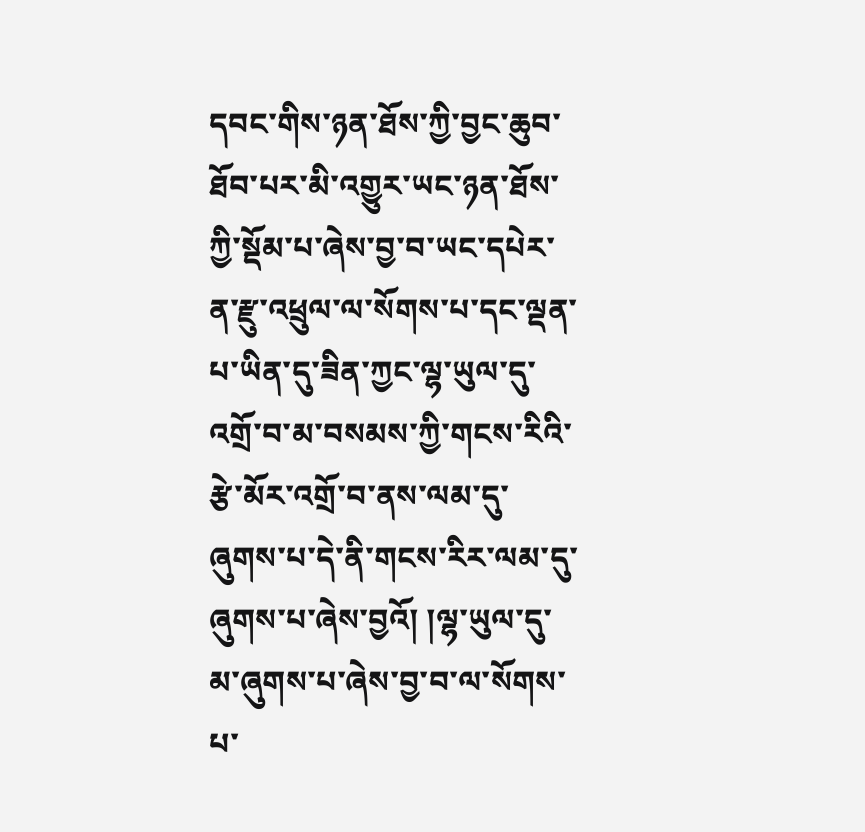དབང་གིས་ཉན་ཐོས་ཀྱི་བྱང་ཆུབ་ཐོབ་པར་མི་འགྱུར་ཡང་ཉན་ཐོས་ཀྱི་སྡོམ་པ་ཞེས་བྱ་བ་ཡང་དཔེར་ན་རྫུ་འཕྲུལ་ལ་སོགས་པ་དང་ལྡན་པ་ཡིན་དུ་ཟིན་ཀྱང་ལྷ་ཡུལ་དུ་འགྲོ་བ་མ་བསམས་ཀྱི་གངས་རིའི་རྩེ་མོར་འགྲོ་བ་ནས་ལམ་དུ་ཞུགས་པ་དེ་ནི་གངས་རིར་ལམ་དུ་ཞུགས་པ་ཞེས་བྱའོ། །ལྷ་ཡུལ་དུ་མ་ཞུགས་པ་ཞེས་བྱ་བ་ལ་སོགས་པ་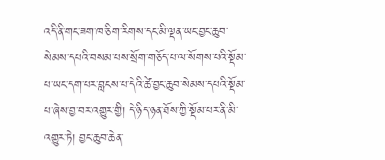འདི་ནི་གང་ཟག་ཁ་ཅིག་རིགས་དང་མི་ལྡན་ཡང་བྱང་ཆུབ་སེམས་དཔའི་བསམ་པས་སྲོག་གཅོད་པ་ལ་སོགས་པའི་སྡོམ་པ་ཡང་དག་པར་བླངས་པ་དེའི་ཚེ་བྱང་ཆུབ་སེམས་དཔའི་སྡོམ་པ་ཞེས་བྱ་བར་འགྱུར་གྱི། དེ་ཉིད་ཉན་ཐོས་ཀྱི་སྡོམ་པར་ནི་མི་འགྱུར་ཏེ། བྱང་ཆུབ་ཆེན་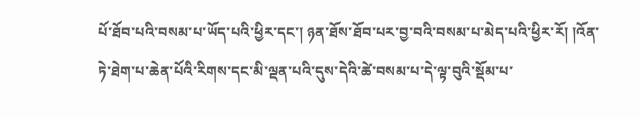པོ་ཐོབ་པའི་བསམ་པ་ཡོད་པའི་ཕྱིར་དང་། ཉན་ཐོས་ཐོབ་པར་བྱ་བའི་བསམ་པ་མེད་པའི་ཕྱིར་རོ། །འོན་ཏེ་ཐེག་པ་ཆེན་པོའི་རིགས་དང་མི་ལྡན་པའི་དུས་དེའི་ཚེ་བསམ་པ་དེ་ལྟ་བུའི་སྡོམ་པ་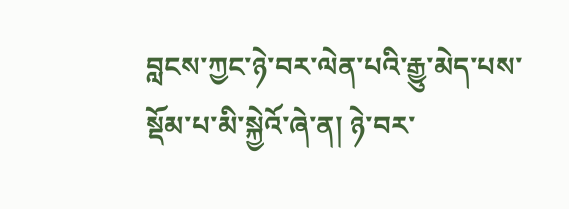བླངས་ཀྱང་ཉེ་བར་ལེན་པའི་རྒྱུ་མེད་པས་སྡོམ་པ་མི་སྐྱེའོ་ཞེ་ན། ཉེ་བར་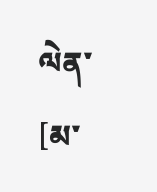ལེན་
[མ་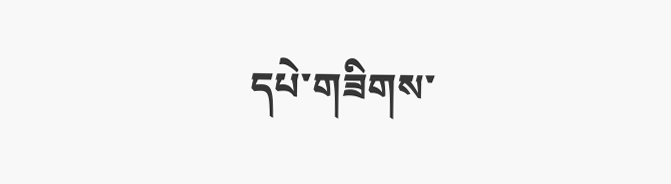དཔེ་གཟིགས་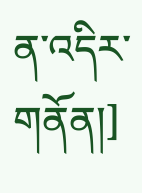ན་འདིར་གནོན།]